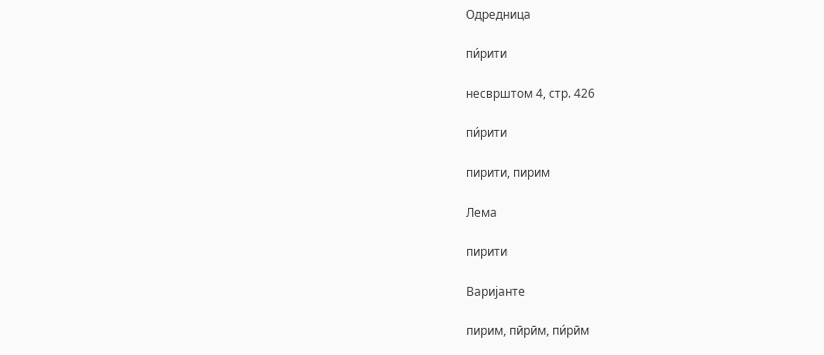Одредница

пи́рити

несврштом 4, стр. 426

пи́рити

пирити, пирим

Лема

пирити

Варијанте

пирим, пӣрӣм, пи́рӣм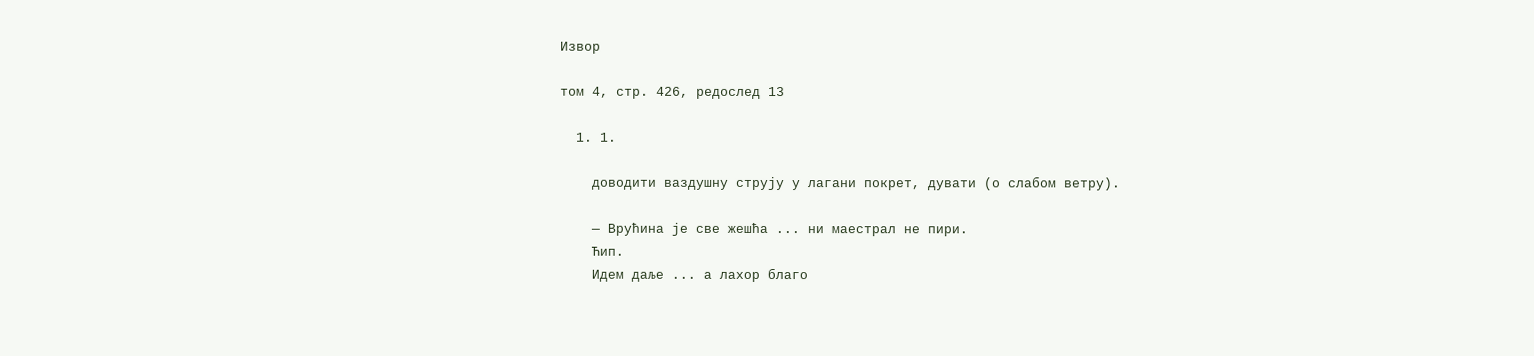Извор

том 4, стр. 426, редослед 13

  1. 1.

    доводити ваздушну струју у лагани покрет, дувати (о слабом ветру).

    — Врућина је све жешћа ... ни маестрал не пири.
    Ћип.
    Идем даље ... а лахор благо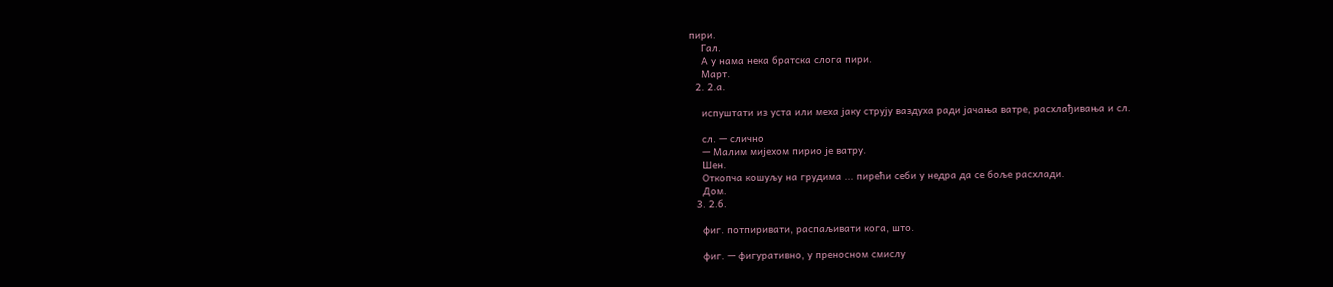пири.
    Гал.
    А у нама нека братска слога пири.
    Март.
  2. 2.а.

    испуштати из уста или меха јаку струју ваздуха ради јачања ватре, расхлађивања и сл.

    сл. — слично
    — Малим мијехом пирио је ватру.
    Шен.
    Откопча кошуљу на грудима ... пирећи себи у недра да се боље расхлади.
    Дом.
  3. 2.б.

    фиг. потпиривати, распаљивати кога, што.

    фиг. — фигуративно, у преносном смислу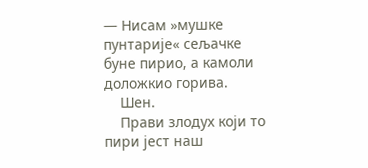— Нисам »мушке пунтарије« сељачке буне пирио, а камоли доложкио горива.
    Шен.
    Прави злодух који то пири јест наш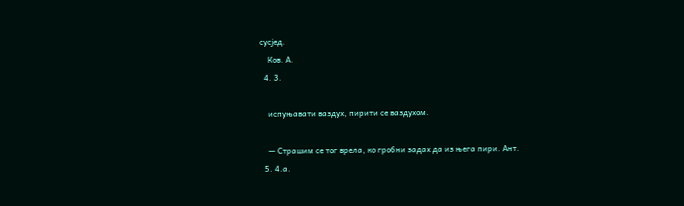сусјед.
    Ков. А.
  4. 3.

    испуњавати ваздух, пирити се ваздухом.

    — Страшим се тог врела, ко гробни задах да из њега пири. Ант.
  5. 4.а.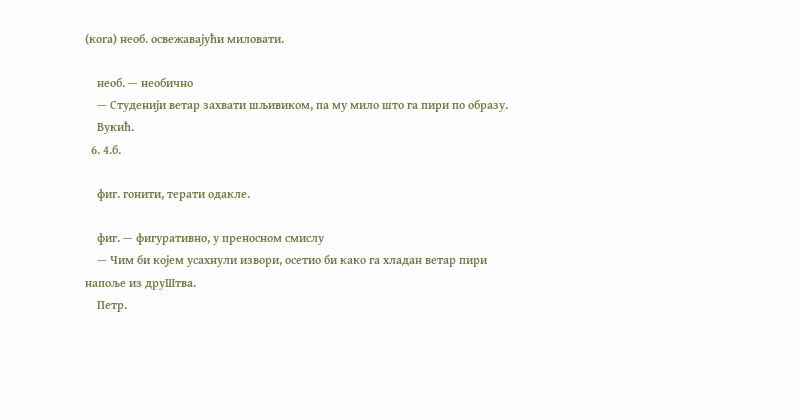(коrа) необ. освежавајући миловати.

    необ. — необично
    — Студенији ветар захвати шљивиком, па му мило што га пири по образу.
    Вукић.
  6. 4.б.

    фиг. гонити, терати одакле.

    фиг. — фигуративно, у преносном смислу
    — Чим би којем усахнули извори, осетио би како га хладан ветар пири напоље из друШтва.
    Петр.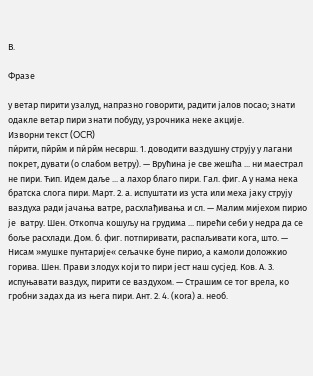В.

Фразе

у ветар пирити узалуд, напразно говорити, радити јалов посао; знати одакле ветар пири знати побуду, узрочника неке акције.
Изворни текст (OCR)
пи́рити, пӣрӣм и пи́рӣм несврш. 1. доводити ваздушну струју у лагани покрет, дувати (о слабом ветру). — Врућина је све жешћа ... ни маестрал не пири. Ћип. Идем даље ... а лахор благо пири. Гал. фиг. А у нама нека братска слога пири. Март. 2. а. испуштати из уста или меха јаку струју ваздуха ради јачања ватре, расхлађивања и сл. — Малим мијехом пирио је  ватру. Шен. Откопча кошуљу на грудима ... пирећи себи у недра да се боље расхлади. Дом. б. фиг. потпиривати, распаљивати кога, што. — Нисам »мушке пунтарије« сељачке буне пирио, а камоли доложкио горива. Шен. Прави злодух који то пири јест наш сусјед. Ков. А. 3. испуњавати ваздух, пирити се ваздухом. — Страшим се тог врела, ко гробни задах да из њега пири. Ант. 2. 4. (коrа) а. необ.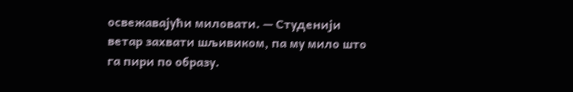освежавајући миловати. — Студенији ветар захвати шљивиком, па му мило што га пири по образу.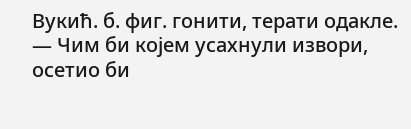Вукић. б. фиг. гонити, терати одакле. — Чим би којем усахнули извори, осетио би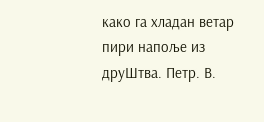како га хладан ветар пири напоље из друШтва. Петр. В.